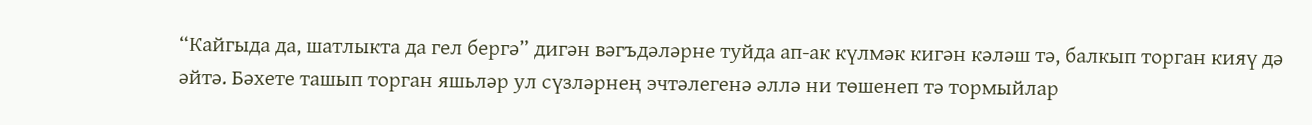“Кайгыда да, шатлыкта да гел бергә” дигән вәгъдәләрне туйда ап-ак күлмәк кигән кәләш тә, балкып торган кияү дә әйтә. Бәхете ташып торган яшьләр ул сүзләрнең эчтәлегенә әллә ни төшенеп тә тормыйлар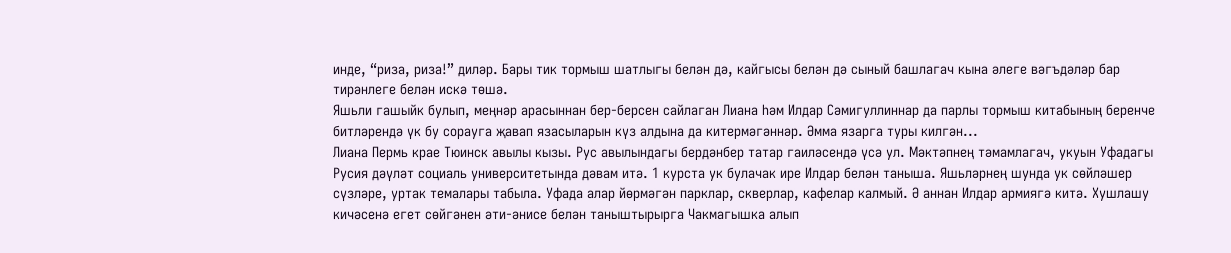инде, “риза, риза!” диләр. Бары тик тормыш шатлыгы белән дә, кайгысы белән дә сыный башлагач кына әлеге вәгъдәләр бар тирәнлеге белән искә төшә.
Яшьли гашыйк булып, меңнәр арасыннан бер-берсен сайлаган Лиана һәм Илдар Сәмигуллиннар да парлы тормыш китабының беренче битләрендә үк бу сорауга җавап язасыларын күз алдына да китермәгәннәр. Әмма язарга туры килгән...
Лиана Пермь крае Тюинск авылы кызы. Рус авылындагы бердәнбер татар гаиләсендә үсә ул. Мәктәпнең тәмамлагач, укуын Уфадагы Русия дәүләт социаль университетында дәвам итә. 1 курста ук булачак ире Илдар белән таныша. Яшьләрнең шунда ук сөйләшер сүзләре, уртак темалары табыла. Уфада алар йөрмәгән парклар, скверлар, кафелар калмый. Ә аннан Илдар армиягә китә. Хушлашу кичәсенә егет сөйгәнен әти-әнисе белән таныштырырга Чакмагышка алып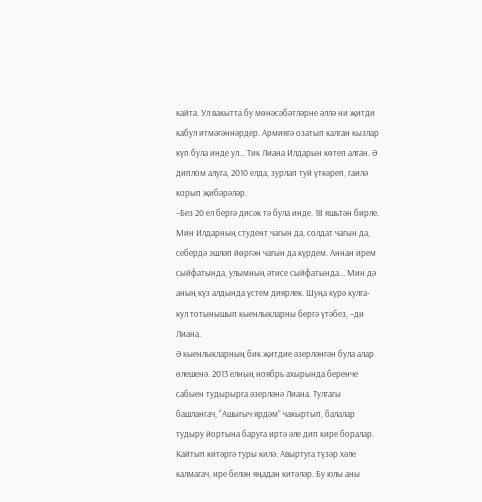кайта. Ул вакытта бу мөнәсәбәтләрне әллә ни җитди кабул итмәгәннәрдер. Армиягә озатып калган кызлар күп була инде ул... Тик Лиана Илдарын көтеп алган. Ә диплом алуга, 2010 елда, зурлап туй үткәреп, гаилә корып җибәрәләр.
–Без 20 ел бергә дисәк тә була инде. 18 яшьтән бирле. Мин Илдарның студент чагын да, солдат чагын да, себердә эшләп йөргән чагын да күрдем. Аннан ирем сыйфатында, улымның әтисе сыйфатында... Мин дә аның күз алдында үстем диярлек. Шуңа күрә кулга-кул тотынышып кыенлыкларны бергә үтәбез, –ди Лиана.
Ә кыенлыкларның бик җитдие әзерләнгән була алар өлешенә. 2013 елның ноябрь ахырында беренче сабыен тудырырга әзерләнә Лиана. Тулгагы башлангач, “Ашыгыч ярдәм” чакыртып, балалар тудыру йортына баруга иртә әле дип кире боралар. Кайтып китәргә туры килә. Авыртуга түзәр хәле калмагач, ире белән яңадан китәләр. Бу юлы аны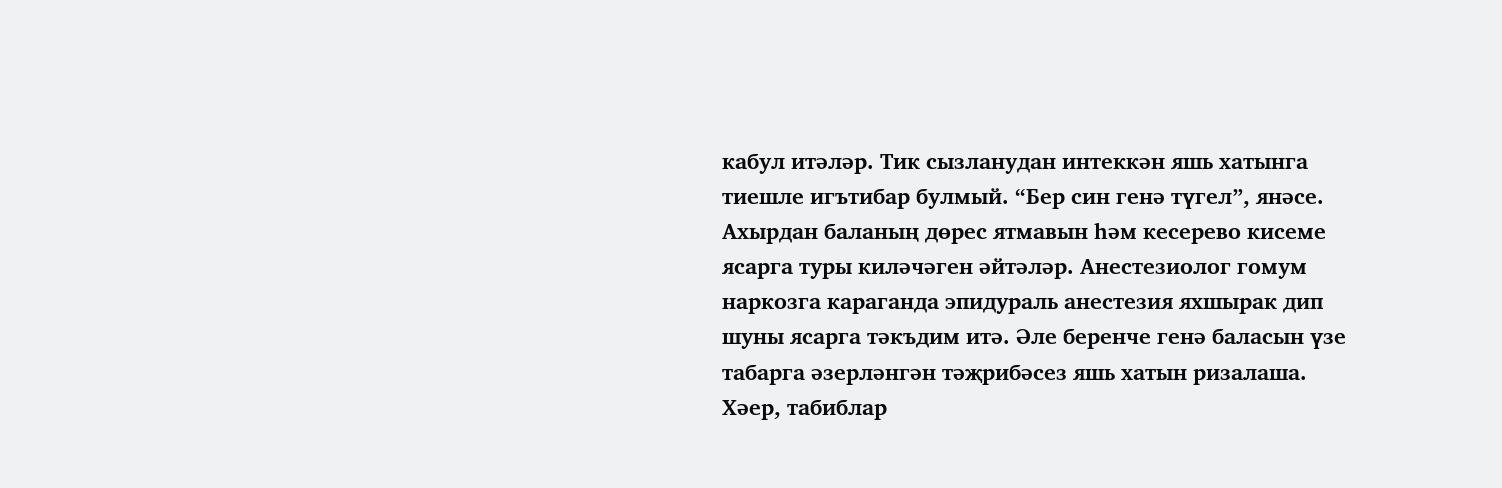кабул итәләр. Тик сызланудан интеккән яшь хатынга тиешле игътибар булмый. “Бер син генә түгел”, янәсе. Ахырдан баланың дөрес ятмавын һәм кесерево кисеме ясарга туры киләчәген әйтәләр. Анестезиолог гомум наркозга караганда эпидураль анестезия яхшырак дип шуны ясарга тәкъдим итә. Әле беренче генә баласын үзе табарга әзерләнгән тәҗрибәсез яшь хатын ризалаша. Хәер, табиблар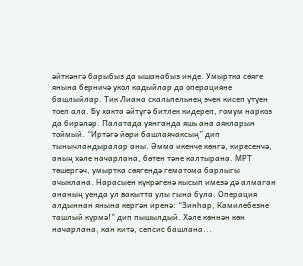әйткәнгә барыбыз да ышанабыз инде. Умыртка сөяге янына берничә укол кадыйлар да операцияне башлыйлар. Тик Лиана скальпельнең эчен кисеп үтүен тоеп ала. Бу хакта әйтүгә битлек кидереп, гомум наркоз да бирәләр. Палатада уянганда яшь ана аякларын тоймый. “Иртәгә йөри башлаячаксың” дип тынычландыралар аны. Әмма икенче көнгә, киресенчә, аның хәле начарлана, бөтен тәне калтырана. МРТ төшергәч, умыртка сөягендә гематома барлыгы ачыклана. Нарасыен күкрәгенә кысып имезә дә алмаган ананың уенда ул вакытта улы гына була. Операция алдыннан янына кергән иренә: “Зинһар, Камилебезне ташлый күрмә!” дип пышылдый. Хәле көннән көн начарлана, кан китә, сепсис башлана...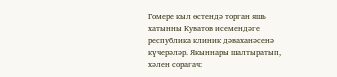Гомере кыл өстендә торган яшь хатынны Куватов исемендәге республика клиник дәваханәсенә күчерәләр. Якыннары шалтыратып, хәлен сорагач: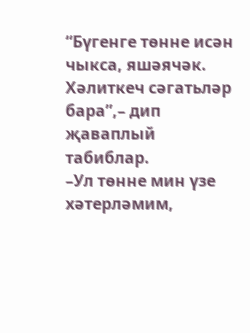“Бүгенге төнне исән чыкса, яшәячәк. Хәлиткеч сәгатьләр бара”,– дип җаваплый табиблар.
–Ул төнне мин үзе хәтерләмим,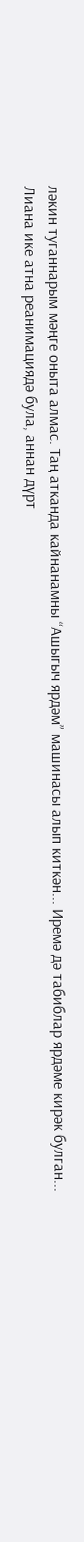ләкин туганнарым мәңге оныта алмас. Таң атканда кайнанамны “Ашыгыч ярдәм” машинасы алып киткән... Иремә дә табиблар ярдәме кирәк булган...
Лиана ике атна реанимациядә була, аннан дүрт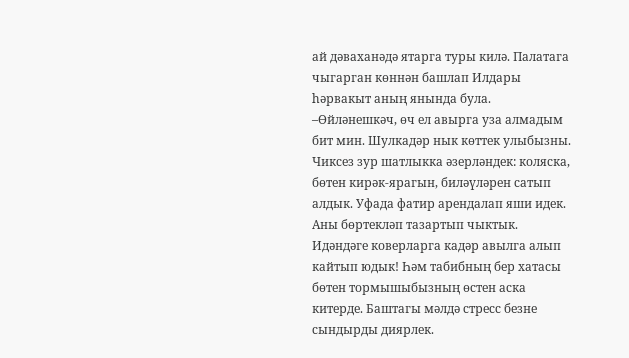ай дәваханәдә ятарга туры килә. Палатага чыгарган көннән башлап Илдары һәрвакыт аның янында була.
–Өйләнешкәч, өч ел авырга уза алмадым бит мин. Шулкадәр нык көттек улыбызны. Чиксез зур шатлыкка әзерләндек: коляска, бөтен кирәк-ярагын, биләүләрен сатып алдык. Уфада фатир арендалап яши идек. Аны бөртекләп тазартып чыктык. Идәндәге коверларга кадәр авылга алып кайтып юдык! Һәм табибның бер хатасы бөтен тормышыбызның өстен аска китерде. Баштагы мәлдә стресс безне сындырды диярлек.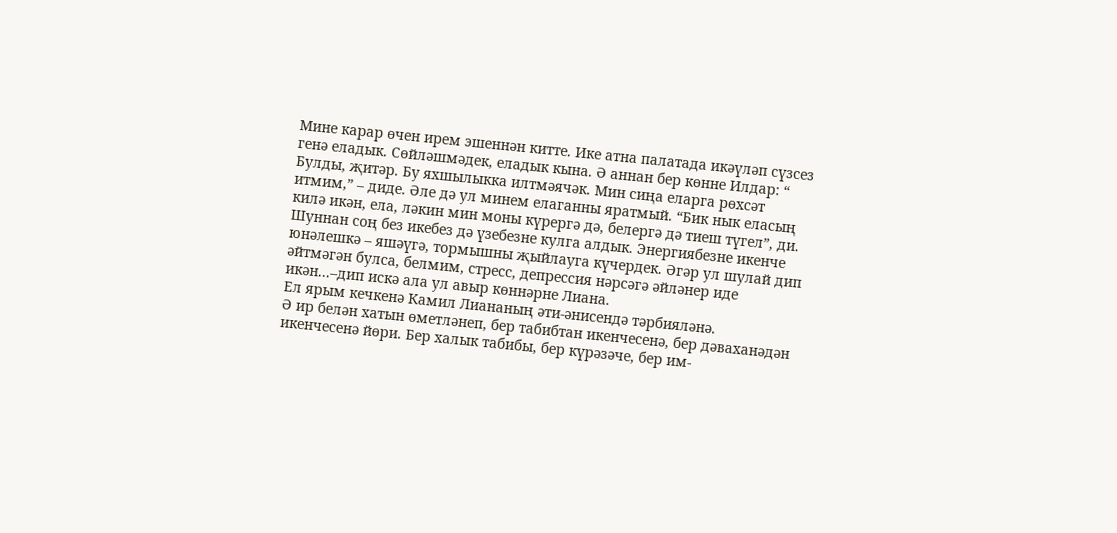Мине карар өчен ирем эшеннән китте. Ике атна палатада икәүләп сүзсез генә еладык. Сөйләшмәдек, еладык кына. Ә аннан бер көнне Илдар: “ Булды, җитәр. Бу яхшылыкка илтмәячәк. Мин сиңа еларга рөхсәт итмим,” – диде. Әле дә ул минем елаганны яратмый. “Бик нык еласың килә икән, ела, ләкин мин моны күрергә дә, белергә дә тиеш түгел”, ди. Шуннан соң без икебез дә үзебезне кулга алдык. Энергиябезне икенче юнәлешкә – яшәүгә, тормышны җыйлауга күчердек. Әгәр ул шулай дип әйтмәгән булса, белмим, стресс, депрессия нәрсәгә әйләнер иде икән...–дип искә ала ул авыр көннәрне Лиана.
Ел ярым кечкенә Камил Лиананың әти-әнисендә тәрбияләнә.
Ә ир белән хатын өметләнеп, бер табибтан икенчесенә, бер дәваханәдән икенчесенә йөри. Бер халык табибы, бер күрәзәче, бер им-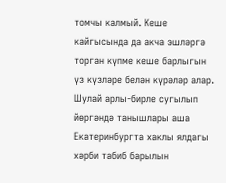томчы калмый. Кеше кайгысында да акча эшләргә торган күпме кеше барлыгын үз күзләре белән күрәләр алар.
Шулай арлы-бирле сугылып йөргәндә танышлары аша Екатеринбургта хаклы ялдагы хәрби табиб барылын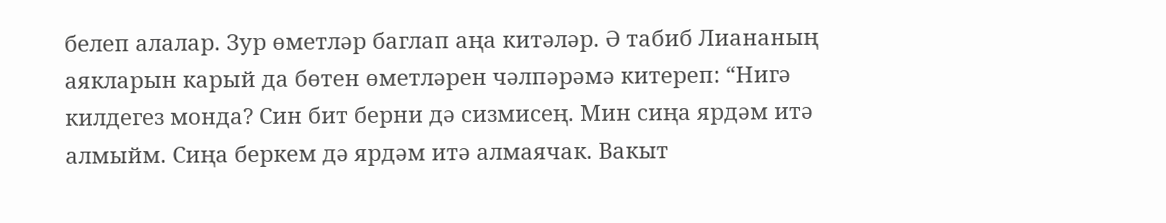белеп алалар. Зур өметләр баглап аңа китәләр. Ә табиб Лиананың аякларын карый да бөтен өметләрен чәлпәрәмә китереп: “Нигә килдегез монда? Син бит берни дә сизмисең. Мин сиңа ярдәм итә алмыйм. Сиңа беркем дә ярдәм итә алмаячак. Вакыт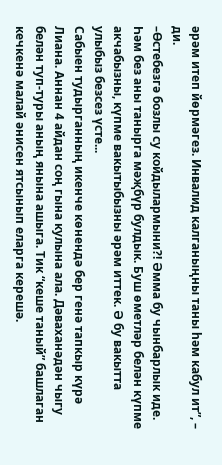әрәм итеп йөрмәгез. Инвалид калганыңны таны һәм кабул ит”, – ди.
–Өстебезгә бозлы су койдылармыни?! Әмма бу чынбарлык иде. Һәм без аны танырга мәҗбүр булдык. Буш өметләр белән күпме акчабызны, күпме вакытыбызны әрәм иттек. Ә бу вакытта улыбыз безсез үсте...
Сабыен тудырганның икенче көнендә бер генә тапкыр күрә Лиана. Аннан 4 айдан соң гына кулына ала. Дәваханәдән чыгу белән туп-туры аның янына ашыга. Тик “кеше таный” башлаган кечкенә малай әнисен ятсынып еларга керешә.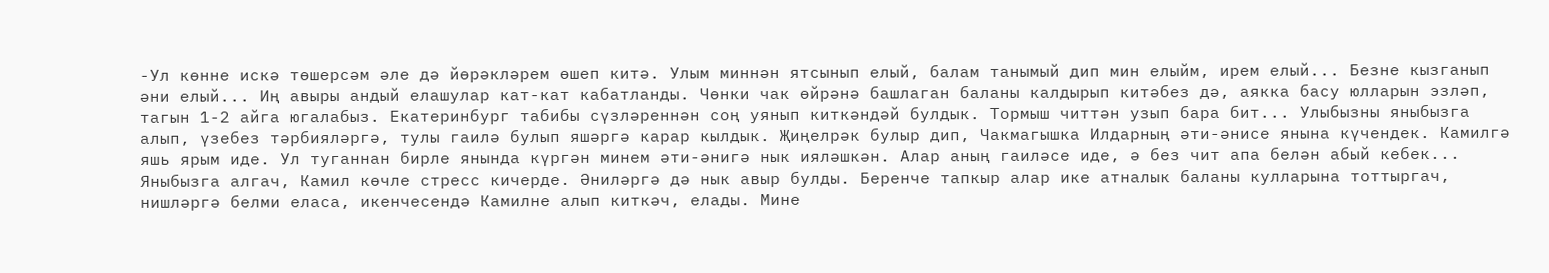-Ул көнне искә төшерсәм әле дә йөрәкләрем өшеп китә. Улым миннән ятсынып елый, балам танымый дип мин елыйм, ирем елый... Безне кызганып әни елый... Иң авыры андый елашулар кат-кат кабатланды. Чөнки чак өйрәнә башлаган баланы калдырып китәбез дә, аякка басу юлларын эзләп, тагын 1-2 айга югалабыз. Екатеринбург табибы сүзләреннән соң уянып киткәндәй булдык. Тормыш читтән узып бара бит... Улыбызны яныбызга алып, үзебез тәрбияләргә, тулы гаилә булып яшәргә карар кылдык. Җиңелрәк булыр дип, Чакмагышка Илдарның әти-әнисе янына күчендек. Камилгә яшь ярым иде. Ул туганнан бирле янында күргән минем әти-әнигә нык ияләшкән. Алар аның гаиләсе иде, ә без чит апа белән абый кебек... Яныбызга алгач, Камил көчле стресс кичерде. Әниләргә дә нык авыр булды. Беренче тапкыр алар ике атналык баланы кулларына тоттыргач, нишләргә белми еласа, икенчесендә Камилне алып киткәч, елады. Мине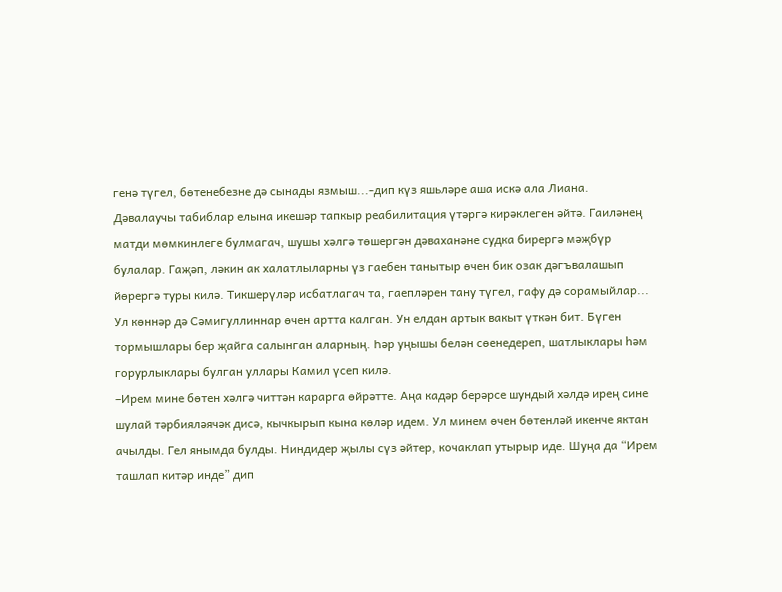генә түгел, бөтенебезне дә сынады язмыш...-дип күз яшьләре аша искә ала Лиана.
Дәвалаучы табиблар елына икешәр тапкыр реабилитация үтәргә кирәклеген әйтә. Гаиләнең матди мөмкинлеге булмагач, шушы хәлгә төшергән дәваханәне судка бирергә мәҗбүр булалар. Гаҗәп, ләкин ак халатлыларны үз гаебен танытыр өчен бик озак дәгъвалашып йөрергә туры килә. Тикшерүләр исбатлагач та, гаепләрен тану түгел, гафу дә сорамыйлар...
Ул көннәр дә Сәмигуллиннар өчен артта калган. Ун елдан артык вакыт үткән бит. Бүген тормышлары бер җайга салынган аларның. Һәр уңышы белән сөенедереп, шатлыклары һәм горурлыклары булган уллары Камил үсеп килә.
–Ирем мине бөтен хәлгә читтән карарга өйрәтте. Аңа кадәр берәрсе шундый хәлдә ирең сине шулай тәрбияләячәк дисә, кычкырып кына көләр идем. Ул минем өчен бөтенләй икенче яктан ачылды. Гел янымда булды. Ниндидер җылы сүз әйтер, кочаклап утырыр иде. Шуңа да “Ирем ташлап китәр инде” дип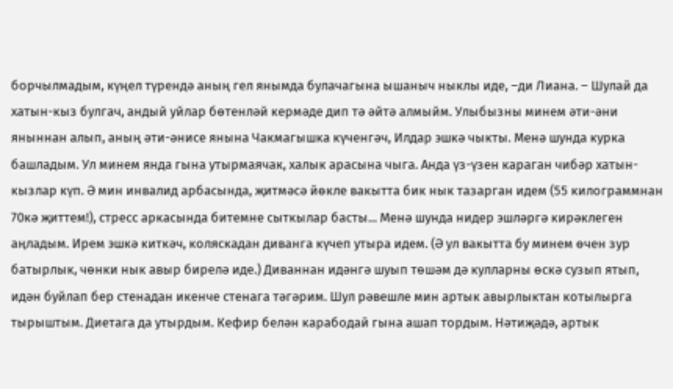борчылмадым, күңел түрендә аның гел янымда булачагына ышаныч ныклы иде, –ди Лиана. – Шулай да хатын-кыз булгач, андый уйлар бөтенләй кермәде дип тә әйтә алмыйм. Улыбызны минем әти-әни яныннан алып, аның әти-әнисе янына Чакмагышка күченгәч, Илдар эшкә чыкты. Менә шунда курка башладым. Ул минем янда гына утырмаячак, халык арасына чыга. Анда үз-үзен караган чибәр хатын-кызлар күп. Ә мин инвалид арбасында, җитмәсә йөкле вакытта бик нык тазарган идем (55 килограммнан 70кә җиттем!), стресс аркасында битемне сыткылар басты... Менә шунда нидер эшләргә кирәклеген аңладым. Ирем эшкә киткәч, коляскадан диванга күчеп утыра идем. (Ә ул вакытта бу минем өчен зур батырлык, чөнки нык авыр бирелә иде.) Диваннан идәнгә шуып төшәм дә кулларны өскә сузып ятып, идән буйлап бер стенадан икенче стенага тәгәрим. Шул рәвешле мин артык авырлыктан котылырга тырыштым. Диетага да утырдым. Кефир белән карабодай гына ашап тордым. Нәтиҗәдә, артык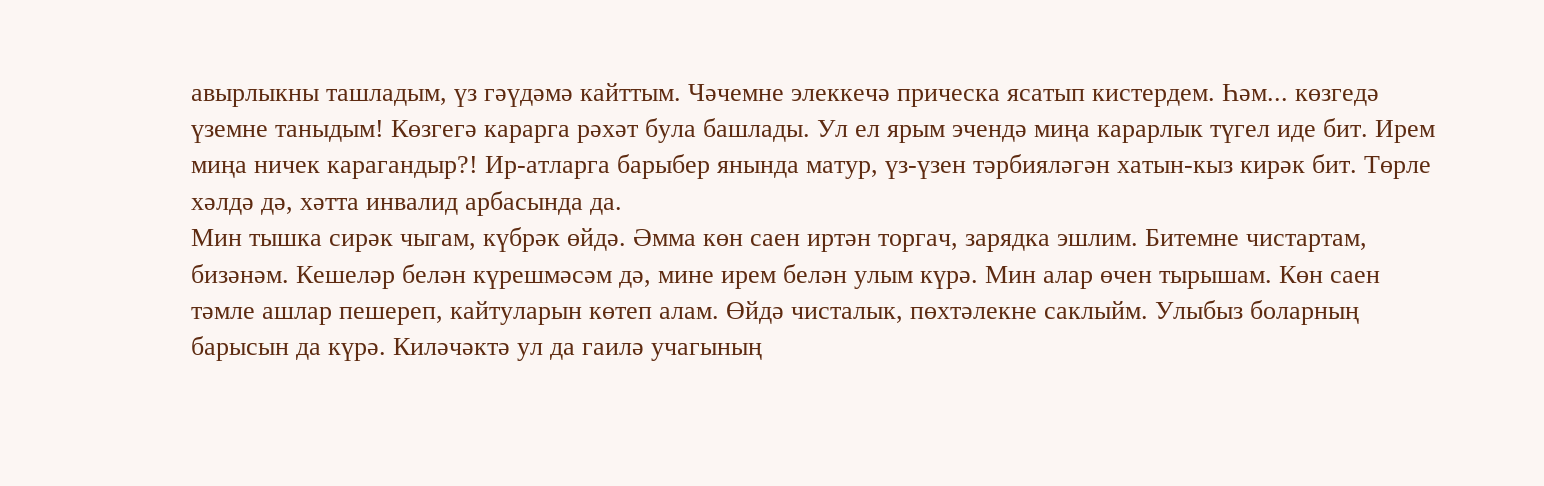авырлыкны ташладым, үз гәүдәмә кайттым. Чәчемне элеккечә прическа ясатып кистердем. Һәм... көзгедә үземне таныдым! Көзгегә карарга рәхәт була башлады. Ул ел ярым эчендә миңа карарлык түгел иде бит. Ирем миңа ничек карагандыр?! Ир-атларга барыбер янында матур, үз-үзен тәрбияләгән хатын-кыз кирәк бит. Төрле хәлдә дә, хәтта инвалид арбасында да.
Мин тышка сирәк чыгам, күбрәк өйдә. Әмма көн саен иртән торгач, зарядка эшлим. Битемне чистартам, бизәнәм. Кешеләр белән күрешмәсәм дә, мине ирем белән улым күрә. Мин алар өчен тырышам. Көн саен тәмле ашлар пешереп, кайтуларын көтеп алам. Өйдә чисталык, пөхтәлекне саклыйм. Улыбыз боларның барысын да күрә. Киләчәктә ул да гаилә учагының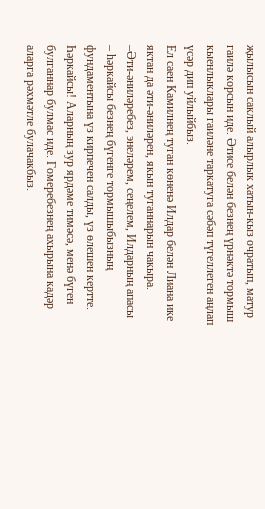җылысын саклый алырлык хатын-кыз очратып, матур гаилә корсын иде. Әтисе белән безнең үрнәктә тормыш кыенлыклары гаиләне таркатуга сәбәп түгеллеген аңлап үсәр дип уйлыйбыз.
Ел саен Камилнең туган көненә Илдар белән Лиана ике яктан да әти-әниләрен, якын туганнарын чакыра.
–Әти-әниләребез, энеләрем, сеңелем, Илдарның апасы – һәркайсы безнең бүгенге тормышыбызның фундаментына үз кирпечен салды, үз өлешен кертте. Һәркайсы! Аларның зур ярдәме тимәсә, менә бүген булганнар булмас иде. Гомеребезнең ахырына кадәр аларга рәхмәтле булачакбыз.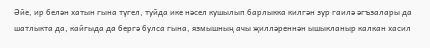Әйе, ир белән хатын гына түгел, туйда ике нәсел кушылып барлыкка килгән зур гаилә әгъзалары да шатлыкта да, кайгыда да бергә булса гына, язмышның ачы җилләреннән ышыкланыр калкан хасил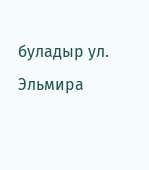буладыр ул.
Эльмира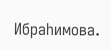Ибраһимова.